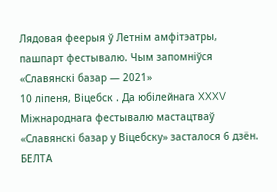Лядовая феерыя ў Летнім амфітэатры, пашпарт фестывалю. Чым запомніўся «Славянскі базар — 2021»
10 ліпеня, Віцебск . Да юбілейнага XXXV Міжнароднага фестывалю мастацтваў «Славянскі базар у Віцебску» засталося 6 дзён. БЕЛТА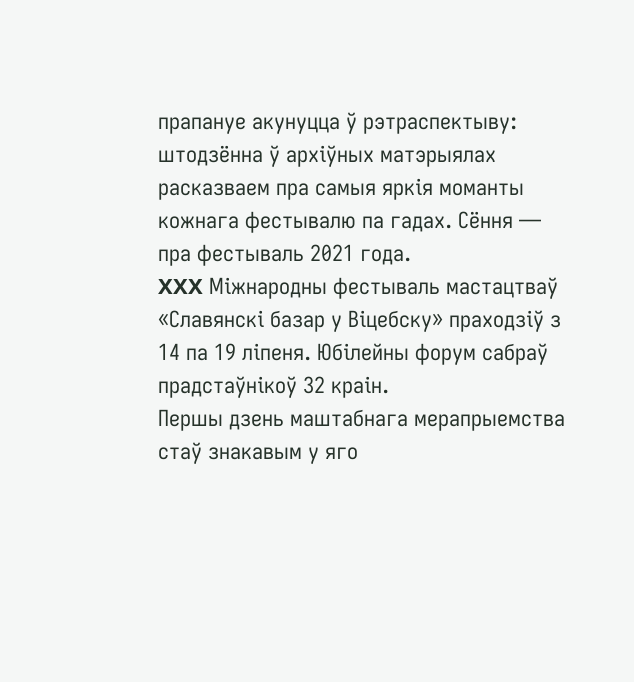прапануе акунуцца ў рэтраспектыву: штодзённа ў архіўных матэрыялах расказваем пра самыя яркія моманты кожнага фестывалю па гадах. Сёння — пра фестываль 2021 года.
XXX Міжнародны фестываль мастацтваў «Славянскі базар у Віцебску» праходзіў з 14 па 19 ліпеня. Юбілейны форум сабраў прадстаўнікоў 32 краін.
Першы дзень маштабнага мерапрыемства стаў знакавым у яго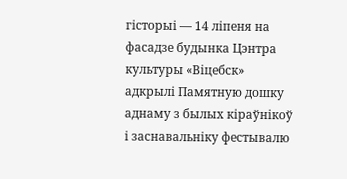гісторыі — 14 ліпеня на фасадзе будынка Цэнтра культуры «Віцебск» адкрылі Памятную дошку аднаму з былых кіраўнікоў і заснавальніку фестывалю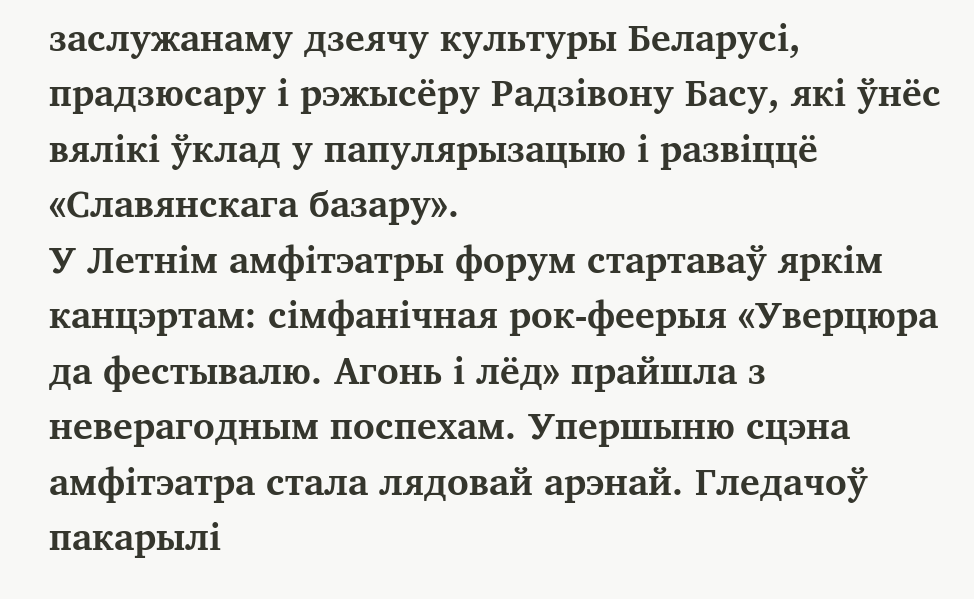заслужанаму дзеячу культуры Беларусі, прадзюсару і рэжысёру Радзівону Басу, які ўнёс вялікі ўклад у папулярызацыю і развіццё «Славянскага базару».
У Летнім амфітэатры форум стартаваў яркім канцэртам: сімфанічная рок-феерыя «Уверцюра да фестывалю. Агонь і лёд» прайшла з неверагодным поспехам. Упершыню сцэна амфітэатра стала лядовай арэнай. Гледачоў пакарылі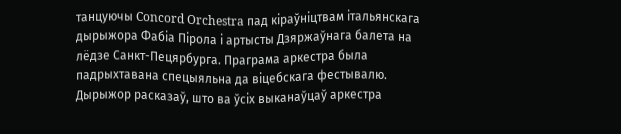танцуючы Concord Orchestra пад кіраўніцтвам італьянскага дырыжора Фабіа Пірола і артысты Дзяржаўнага балета на лёдзе Санкт-Пецярбурга. Праграма аркестра была падрыхтавана спецыяльна да віцебскага фестывалю. Дырыжор расказаў, што ва ўсіх выканаўцаў аркестра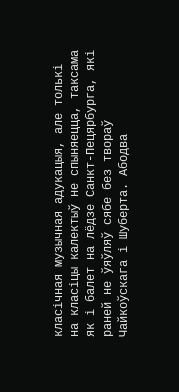класічная музычная адукацыя, але толькі на класіцы калектыў не спыняецца, таксама як і балет на лёдзе Санкт-Пецярбурга, які раней не ўяўляў сябе без твораў Чайкоўскага і Шуберта. Абодва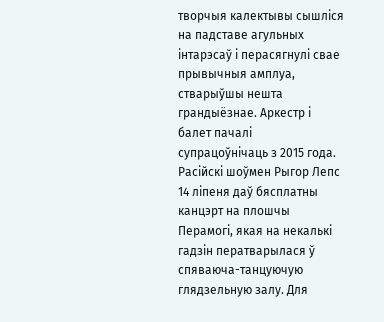творчыя калектывы сышліся на падставе агульных інтарэсаў і перасягнулі свае прывычныя амплуа, стварыўшы нешта грандыёзнае. Аркестр і балет пачалі супрацоўнічаць з 2015 года.
Расійскі шоўмен Рыгор Лепс 14 ліпеня даў бясплатны канцэрт на плошчы Перамогі, якая на некалькі гадзін ператварылася ў спяваюча-танцуючую глядзельную залу. Для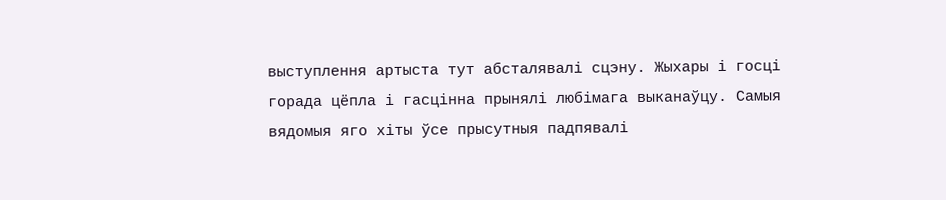выступлення артыста тут абсталявалі сцэну. Жыхары і госці горада цёпла і гасцінна прынялі любімага выканаўцу. Самыя вядомыя яго хіты ўсе прысутныя падпявалі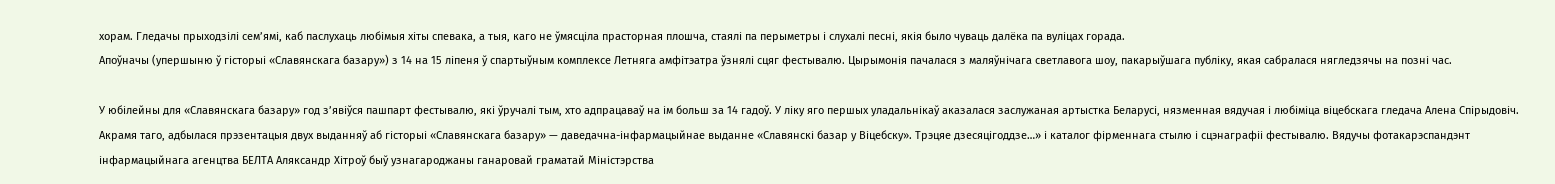хорам. Гледачы прыходзілі сем’ямі, каб паслухаць любімыя хіты спевака, а тыя, каго не ўмясціла прасторная плошча, стаялі па перыметры і слухалі песні, якія было чуваць далёка па вуліцах горада.
Апоўначы (упершыню ў гісторыі «Славянскага базару») з 14 на 15 ліпеня ў спартыўным комплексе Летняга амфітэатра ўзнялі сцяг фестывалю. Цырымонія пачалася з маляўнічага светлавога шоу, пакарыўшага публіку, якая сабралася нягледзячы на позні час.

У юбілейны для «Славянскага базару» год з’явіўся пашпарт фестывалю, які ўручалі тым, хто адпрацаваў на ім больш за 14 гадоў. У ліку яго першых уладальнікаў аказалася заслужаная артыстка Беларусі, нязменная вядучая і любіміца віцебскага гледача Алена Спірыдовіч. Акрамя таго, адбылася прэзентацыя двух выданняў аб гісторыі «Славянскага базару» — даведачна-інфармацыйнае выданне «Славянскі базар у Віцебску». Трэцяе дзесяцігоддзе…» і каталог фірменнага стылю і сцэнаграфіі фестывалю. Вядучы фотакарэспандэнт інфармацыйнага агенцтва БЕЛТА Аляксандр Хітроў быў узнагароджаны ганаровай граматай Міністэрства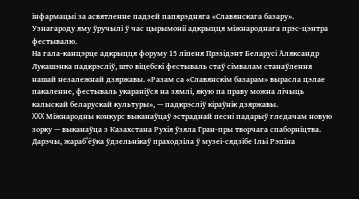інфармацыі за асвятленне падзей папярэдняга «Славянскага базару». Узнагароду яму ўручылі ў час цырымоніі адкрыцця міжнароднага прэс-цэнтра фестывалю.
На гала-канцэрце адкрыцця форуму 15 ліпеня Прэзідэнт Беларусі Аляксандр Лукашэнка падкрэсліў, што віцебскі фестываль стаў сімвалам станаўлення нашай незалежнай дзяржавы. «Разам са «Славянскім базарам» вырасла цэлае пакаленне, фестываль укараніўся на зямлі, якую па праву можна лічыць калыскай беларускай культуры», — падкрэсліў кіраўнік дзяржавы.
XXX Міжнародны конкурс выканаўцаў эстраднай песні падарыў гледачам новую зорку — выканаўца з Казахстана Рухія ўзяла Гран-пры творчага спаборніцтва. Дарэчы, жараб’ёўка ўдзельнікаў праходзіла ў музеі-сядзібе Ільі Рэпіна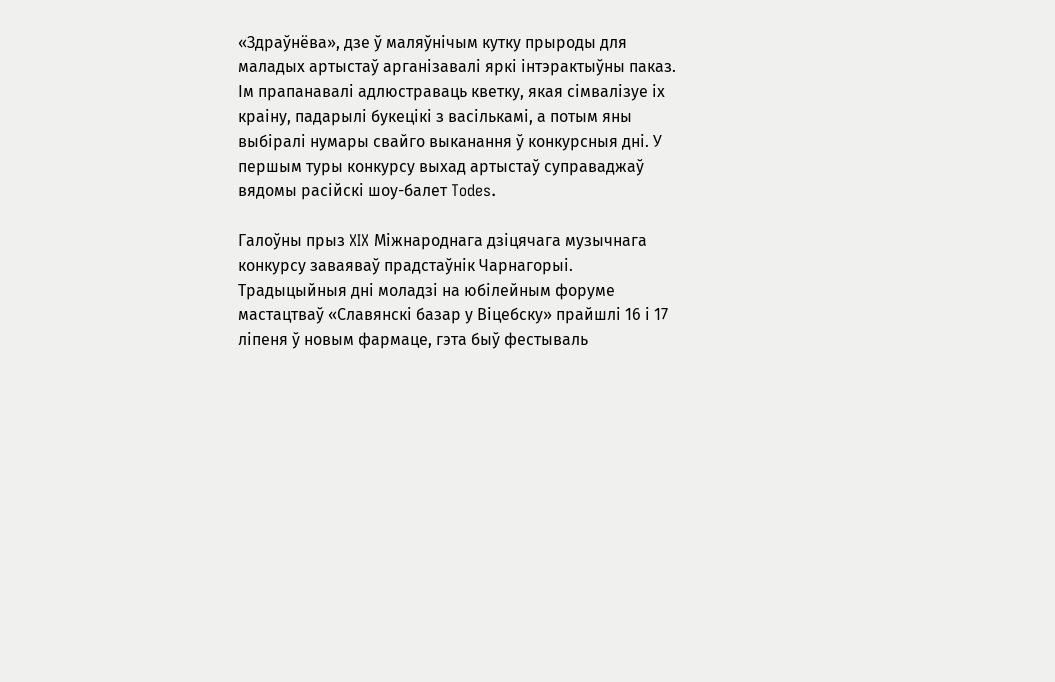«Здраўнёва», дзе ў маляўнічым кутку прыроды для маладых артыстаў арганізавалі яркі інтэрактыўны паказ. Ім прапанавалі адлюстраваць кветку, якая сімвалізуе іх краіну, падарылі букецікі з васількамі, а потым яны выбіралі нумары свайго выканання ў конкурсныя дні. У першым туры конкурсу выхад артыстаў суправаджаў вядомы расійскі шоу-балет Todes.

Галоўны прыз XIX Міжнароднага дзіцячага музычнага конкурсу заваяваў прадстаўнік Чарнагорыі.
Традыцыйныя дні моладзі на юбілейным форуме мастацтваў «Славянскі базар у Віцебску» прайшлі 16 і 17 ліпеня ў новым фармаце, гэта быў фестываль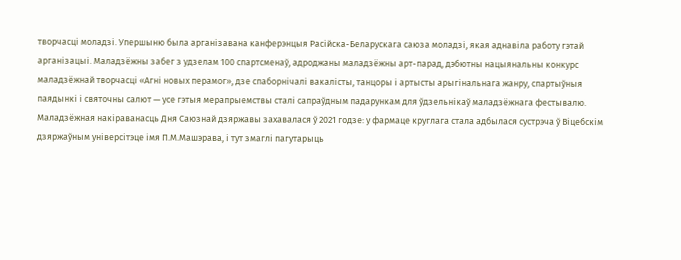творчасці моладзі. Упершыню была арганізавана канферэнцыя Расійска-Беларускага саюза моладзі, якая аднавіла работу гэтай арганізацыі. Маладзёжны забег з удзелам 100 спартсменаў, адроджаны маладзёжны арт-парад, дэбютны нацыянальны конкурс маладзёжнай творчасці «Агні новых перамог», дзе спаборнічалі вакалісты, танцоры і артысты арыгінальнага жанру, спартыўныя паядынкі і святочны салют — усе гэтыя мерапрыемствы сталі сапраўдным падарункам для ўдзельнікаў маладзёжнага фестывалю.
Маладзёжная накіраванасць Дня Саюзнай дзяржавы захавалася ў 2021 годзе: у фармаце круглага стала адбылася сустрэча ў Віцебскім дзяржаўным універсітэце імя П.М.Машэрава, і тут змаглі пагутарыць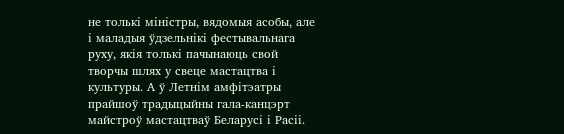не толькі міністры, вядомыя асобы, але і маладыя ўдзельнікі фестывальнага руху, якія толькі пачынаюць свой творчы шлях у свеце мастацтва і культуры. А ў Летнім амфітэатры прайшоў традыцыйны гала-канцэрт майстроў мастацтваў Беларусі і Расіі.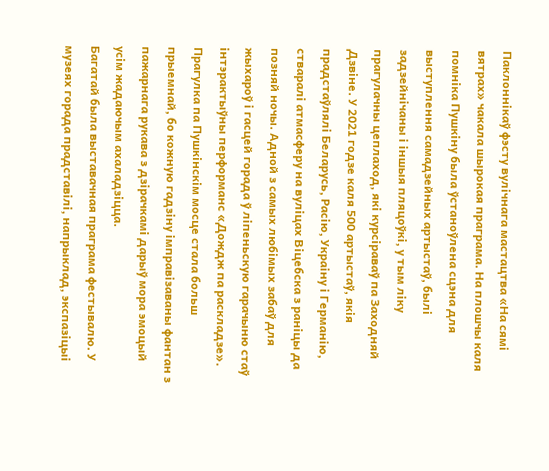Паклоннікаў фэсту вулічнага мастацтва «На сямі вятрах» чакала шырокая праграма. На плошчы каля помніка Пушкіну была ўстаноўлена сцэна для выступлення самадзейных артыстаў, былі задзейнічаны і іншыя пляцоўкі, у тым ліку прагулачны цеплаход, які курсіраваў па Заходняй Дзвіне. У 2021 годзе каля 500 артыстаў, якія прадстаўлялі Беларусь, Расію, Украіну і Германію, стваралі атмасферу на вуліцах Віцебска з раніцы да позняй ночы. Адной з самых любімых забаў для жыхароў і гасцей горада ў ліпеньскую гарачыню стаў інтэрактыўны перформанс «Дождж па раскладзе». Прагулка па Пушкінскім мосце стала больш прыемнай, бо кожную гадзіну імправізаваны фантан з пажарнага рукава з дзірачкамі дарыў мора эмоцый усім жадаючым ахаладзіцца.
Багатай была выставачная праграма фестывалю. У музеях горада прадставілі, напрыклад, экспазіцыі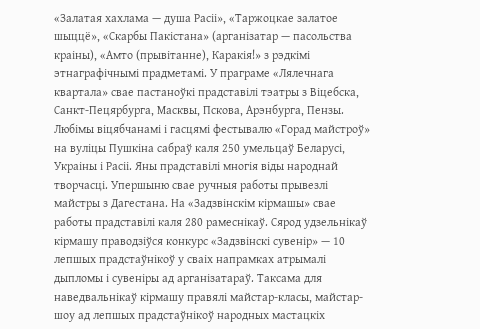«Залатая хахлама — душа Расіі», «Таржоцкае залатое шыццё», «Скарбы Пакістана» (арганізатар — пасольства краіны), «Амто (прывітанне), Каракія!» з рэдкімі этнаграфічнымі прадметамі. У праграме «Лялечнага квартала» свае пастаноўкі прадставілі тэатры з Віцебска, Санкт-Пецярбурга, Масквы, Пскова, Арэнбурга, Пензы.
Любімы віцябчанамі і гасцямі фестывалю «Горад майстроў» на вуліцы Пушкіна сабраў каля 250 умельцаў Беларусі, Украіны і Расіі. Яны прадставілі многія віды народнай творчасці. Упершыню свае ручныя работы прывезлі майстры з Дагестана. На «Задзвінскім кірмашы» свае работы прадставілі каля 280 рамеснікаў. Сярод удзельнікаў кірмашу праводзіўся конкурс «Задзвінскі сувенір» — 10 лепшых прадстаўнікоў у сваіх напрамках атрымалі дыпломы і сувеніры ад арганізатараў. Таксама для наведвальнікаў кірмашу правялі майстар-класы, майстар-шоу ад лепшых прадстаўнікоў народных мастацкіх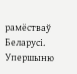рамёстваў Беларусі. Упершыню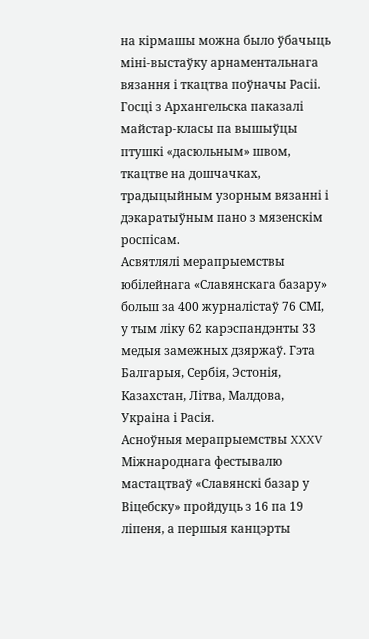на кірмашы можна было ўбачыць міні-выстаўку арнаментальнага вязання і ткацтва поўначы Расіі. Госці з Архангельска паказалі майстар-класы па вышыўцы птушкі «дасюльным» швом, ткацтве на дошчачках, традыцыйным узорным вязанні і дэкаратыўным пано з мязенскім роспісам.
Асвятлялі мерапрыемствы юбілейнага «Славянскага базару» больш за 400 журналістаў 76 СМІ, у тым ліку 62 карэспандэнты 33 медыя замежных дзяржаў. Гэта Балгарыя, Сербія, Эстонія, Казахстан, Літва, Малдова, Украіна і Расія.
Асноўныя мерапрыемствы XXXV Міжнароднага фестывалю мастацтваў «Славянскі базар у Віцебску» пройдуць з 16 па 19 ліпеня, а першыя канцэрты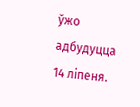ўжо адбудуцца 14 ліпеня.